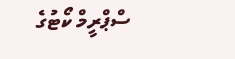ސްޕްރީމް ކޯޓުގެ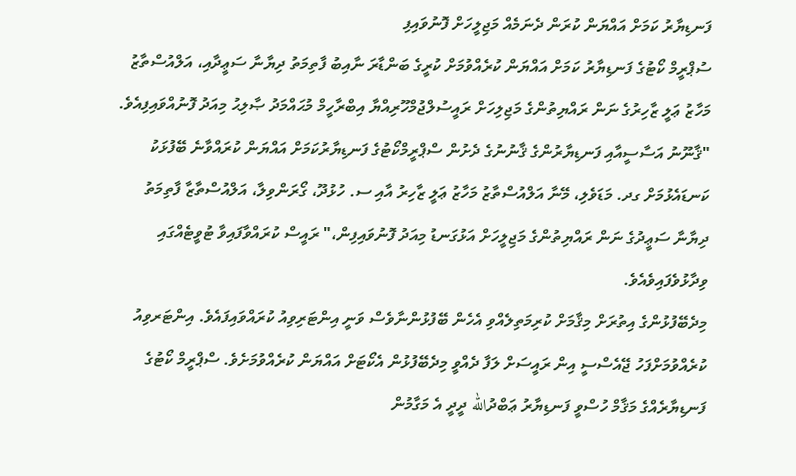ފަނޑިޔާރު ކަމަށް އައްޔަން ކުރަން ދެނަމެއް މަޖިލީހަށް ފޮނުވައިފި
ސުޕްރީމް ކޯޓުގެ ފަނޑިޔާރު ކަމަށް އައްޔަން ކުރެއްވުމަށް ކުރީގެ ބަންޑާރަ ނާއިބު ފާތިމަތު ދިޔާނާ ސަޢީދާއި، އަލްއުސްތާޒު މަހާޒު ޢަލީ ޒާހިރުގެ ނަން ރައްޔިތުންގެ މަޖިލިހަށް ރައީސުލްޖުމްހޫރިއްޔާ އިބްރާހީމް މުޙައްމަދު ޞާލިޙު މިއަދު ފޮނުއްވައިފިއެވެ.
"ޤާނޫނު އަސާސީއާއި ފަނޑިޔާރުންގެ ޤާނުނުގެ ދެށުން ސްޕްރީމްކޯޓުގެ ފަނޑިޔާރުކަމަށް އައްޔަން ކުރައްވާނެ ބޭފުޅަކު ކަނޑައެޅުމަށް ގދ. މަޑަވެލި، މޭނާ އަލްއުސްތާޒު މަހާޒު ޢަލީ ޒާހިރު އާއި ސ. ހުޅުދޫ، ގޯރަންވިލާ، އަލްއުސްތާޒާ ފާތިމަތު ދިޔާނާ ސަޢީދުގެ ނަން ރައްޔިތުންގެ މަޖިލީހަށް އަޅުގަނޑު މިއަދު ފޮނުވައިފިން،" ރައީސް ކުރައްވާފައިވާ ޓުވީޓެއްގައި ވިދާޅުވެފައިވެއެވެ.
މިދެބޭފުޅުންގެ އިތުރަށް މިޤާމަށް ކުރިމަތިލެއްވި އެހެން ބޭފުޅުންނާވެސް ވަނީ އިންޓަރިވިއު ކުރައްވައިފައެވެ. އިންޓަރވިއު ކުރެއްވުމަށްފަހު ޖޭއެސްސީ އިން ރައީސަށް ލަފާ ދެއްވީ މިދެބޭފުޅުން އެކޯޓަށް އައްޔަން ކުރެއްވުމަށެވެ. ސްޕްރީމް ކޯޓުގެ ފަނޑިޔާރެއްގެ މަޤާމް ހުސްވީ ފަނޑިޔާރު ޢަބްދުالله ދީދީ އެ މަގާމުން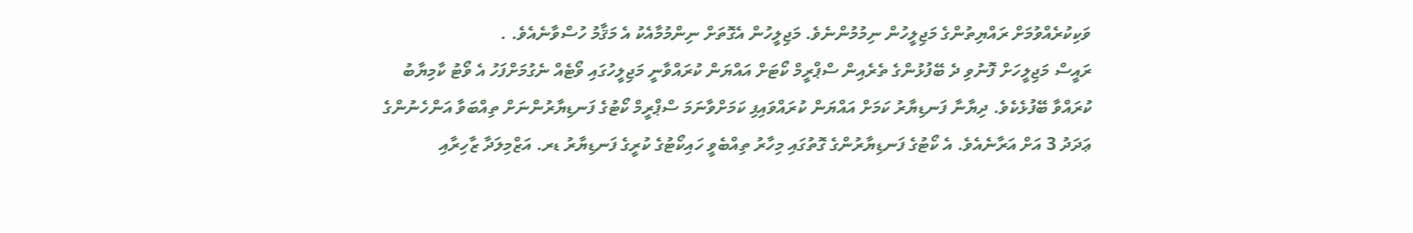ވަކިކުރެއްވުމަށް ރައްޔިތުންގެ މަޖިލީހުން ނިމުމުންނެވެ. މަޖިލީހުން އެގޮތަށް ނިންމުމާއެކު އެ މަޤާމު ހުސްވާނެއެވެ. .
ރައީސް މަޖިލީހަށް ފޮނުވި ދެ ބޭފުޅުންގެ ތެރެއިން ސްޕްރީމް ކޯޓަށް އައްޔަން ކުރައްވާނީ މަޖިލީހުގައި ވޯޓެއް ނެގުމަށްފަހު އެ ވޯޓު ކާމިޔާބު ކުރައްވާ ބޭފުޅެކެވެ. ދިޔާނާ ފަނޑިޔާރު ކަމަށް އައްޔަން ކުރައްވައިފި ކަމަށްވާނަމަ ސްޕްރީމް ކޯޓުގެ ފަނޑިޔާރުންނަށް ތިއްބަވާ އަންހެނުންގެ ޢަދަދު 3 އަށް އަރާނެއެވެ. އެ ކޯޓުގެ ފަނޑިޔާރުންގެ ގޮތުގައި މިހާރު ތިއްބެވީ ހައިކޯޓުގެ ކުރީގެ ފަނޑިޔާރު ޑރ. އަޒްމިލަދާ ޒާހިރާއި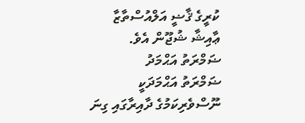ކުރީގެ ޤާޟީ އަލްއުސްތާޒާ ޢާއިޝާ ޝުޖޫން އެވެ.
ޟަމްރަތު އަޙްމަދު
ޟަމްރަތު އަޙްމަދަކީ ނޫސްވެރިކަމުގެ ދާއިރާގައި ގިނަ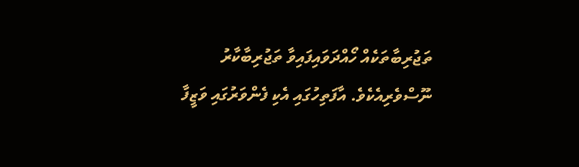ތަޖުރިބާތަކެއް ހޯއްދަވައިފައިވާ ތަޖުރިބާކާރު ނޫސްވެރިއެކެވެ. އާފަތިހުގައި އެކި ފެންވަރުގައި ވަޒީފާ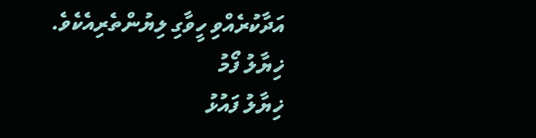އަދާކުރެއްވި ހީވާގި ލިޔުންތެރިއެކެވެ.
ޚިޔާލު ފޯމު
ޚިޔާލު ފައުޅު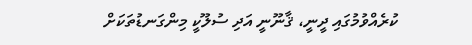ކުރެއްވުމުގައި ދީނީ، ޤާނޫނީ އަދި ސުލޫކީ މިންގަނޑުތަކަށް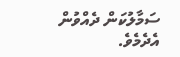ސަމާލުކަން ދެއްވުން އެދެމެވެ.